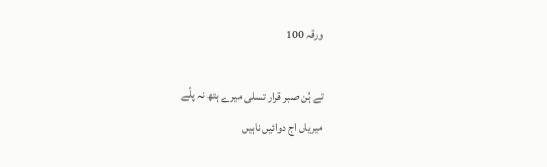ورقہ 100

تے ہُن صبر قرار تسلی میرے ہتھ نہ پلّے
میریاں اج دوائیں ناہیں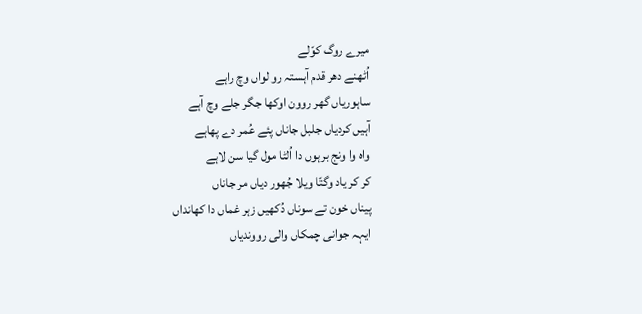میرے روگ کوّلے
اُٹھنے دھر قدم آہستہ رو لواں وچ راہے
ساہوریاں گھر روون اوکھا جگر جلے وچ آہے
آہیں کردیاں جلبل جاناں پئے عُمر دے پھاہے
واہ وا ونج برہوں دا اُلٹا مول گیا سن لاہے
کر کر یاد وگتّا ویلا جُھور دیاں مر جاناں
پیناں خون تے سوناں دُکھیں زہر غماں دا کھانداں
ایہہ جوانی چمکاں والی رووندیاں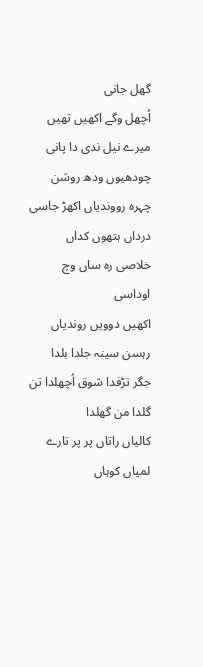گھل جانی
اُچھل وگے اکھیں تھیں میرے نیل ندی دا پانی
چودھیوں ودھ روشن چہرہ رووندیاں اکھڑ جاسی
درداں ہتھوں کداں خلاصی رہ ساں وچ اوداسی
اکھیں دوویں روندیاں رہسن سینہ جلدا بلدا
جگر تڑفدا شوق اُچھلدا تن گلدا من گھلدا
کالیاں راتاں پر پر تارے لمیاں کوہاں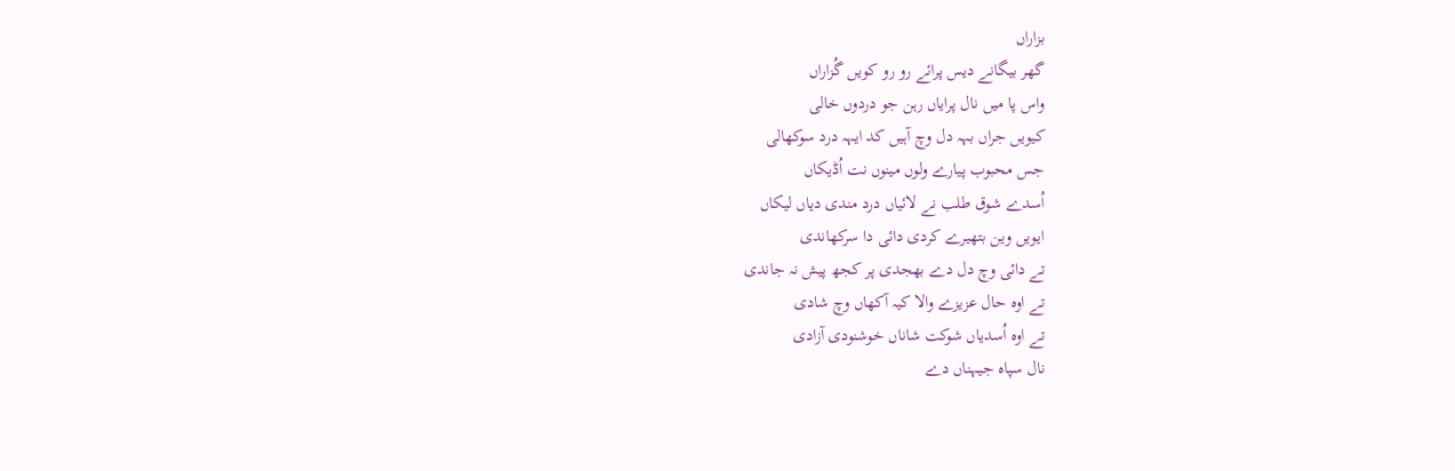بزاراں
گھر بیگانے دیس پرائے رو رو کویں گُزاراں
واس پا میں نال پرایاں رہن جو دردوں خالی
کیویں جراں بہہ دل وچ آہیں کد ایہہ درد سوکھالی
جس محبوب پیارے ولوں مینوں نت اُڈیکاں
اُسدے شوق طلب نے لائیاں درد مندی دیاں لیکاں
ایویں وین بتھیرے کردی دائی دا سرکھاندی
تے دائی وچ دل دے بھجدی پر کجھ پیش نہ جاندی
تے اوہ حال عزیزے والا کیہ آکھاں وچ شادی
تے اوہ اُسدیاں شوکت شاناں خوشنودی آزادی
نال سپاہ جیہناں دے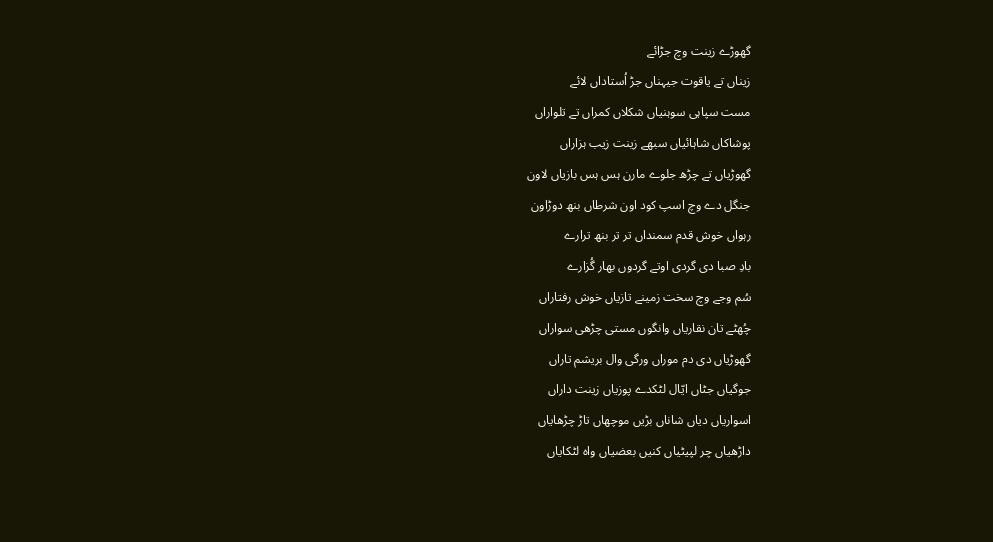گھوڑے زینت وچ جڑائے
زیناں تے یاقوت جیہناں جڑ اُستاداں لائے
مست سپاہی سوہنیاں شکلاں کمراں تے تلواراں
پوشاکاں شاہائیاں سبھے زینت زیب ہزاراں
گھوڑیاں تے چڑھ جلوے مارن ہس ہس بازیاں لاون
جنگل دے وچ اسپ کود اون شرطاں بنھ دوڑاون
رہواں خوش قدم سمنداں تر تر بنھ ترارے
بادِ صبا دی گردی اوتے گردوں بھار گُزارے
سُم وجے وچ سخت زمینے تازیاں خوش رفتاراں
چُھٹے تان نقاریاں وانگوں مستی چڑھی سواراں
گھوڑیاں دی دم موراں ورگی وال بریشم تاراں
جوگیاں جٹاں ایّال لٹکدے پوزیاں زینت داراں
اسواریاں دیاں شاناں بڑیں موچھاں تاڑ چڑھایاں
داڑھیاں چر لپیٹیاں کنیں بعضیاں واہ لٹکایاں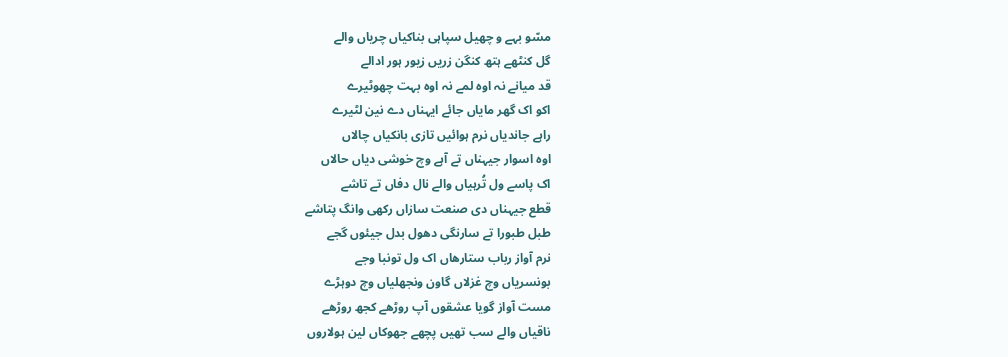مسّو بہے و چھیل سپاہی بناکیاں چریاں والے
گل کنٹھے ہتھ کنگن زریں زیور ہور ادالے
قد میانے نہ اوہ لمے نہ اوہ بہت چھوٹیرے
اکو اک گھر مایاں جائے ایہناں دے نین لٹیرے
راہے جاندیاں نرم ہوائیں تازی بانکیاں چالاں
اوہ اسوار جیہناں تے آہے وچ خوشی دیاں حالاں
اک پاسے ول تُرہیاں والے نال دفاں تے تاشے
قطع جیہناں دی صنعت سازاں رکھی وانگ پتاشے
طبل طبورا تے سارنگی دھول بدل جیئوں گجے
نرم آواز رباب ستارھاں اک ول تونبا وجے
بونسریاں وچ غزلاں گاون ونجھلیاں وچ دوہڑے
مست آواز گویا عشقوں آپ روڑھے کجھ روڑھے
ناقیاں والے سب تھیں پچھے جھوکاں لین ہولاروں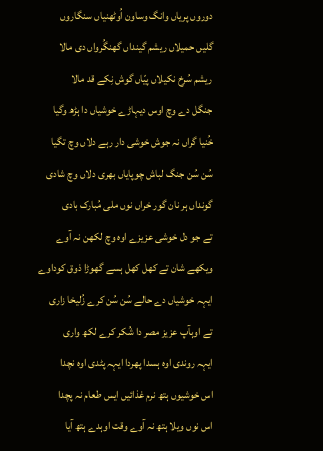دوروں پریاں وانگ وساون اُوٹھنیاں سنگاروں
گلیں حمیلاں ریشم گینداں گھنگُرواں دی مالا
ریشم سُرخ نکیلاں پیّاں گوش نِکے قد مالا
جنگل دے وچ اوس دیہاڑے خوشیاں دا ہڑھ وگیا
خُنیا گراں نہ جوش خوشی دار رہے دلاں وچ تگیا
سُن سُن جنگ لباش چوپایاں بھری دلاں وچ شادی
گونداں ہر نان گور خراں نوں ملی مُبارک بادی
تے جو دل خوشی عزیزے اوہ وچ لکھن نہ آوے
ویکھے شان تے کھل کھل ہسے گھوڑا ذوق کوداوے
ایہہ خوشیاں دے حالے سُن سُن کرے زُلیخا زاری
تے اوہآپ عزیز مصر دا شُکر کرے لکھ واری
ایہہ روندی اوہ ہسدا پھردا ایہہ پٹدی اوہ نچدا
اس خوشیوں ہتھ نرم غذائیں ایس طعام نہ پچدا
اس نوں ویلا ہتھ نہ آوے وقت اوہدے ہتھ آیا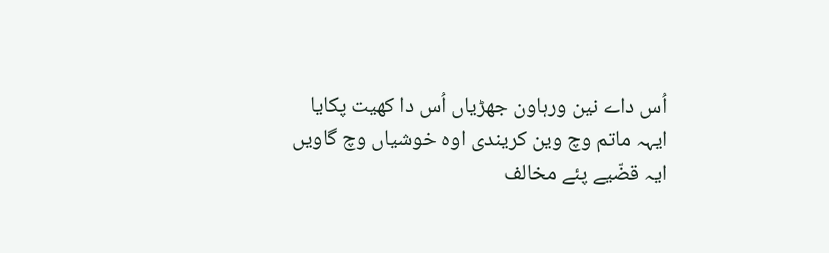اُس داے نین ورہاون جھڑیاں اُس دا کھیت پکایا
ایہہ ماتم وچ وین کریندی اوہ خوشیاں وچ گاویں
ایہ قضّیے پئے مخالف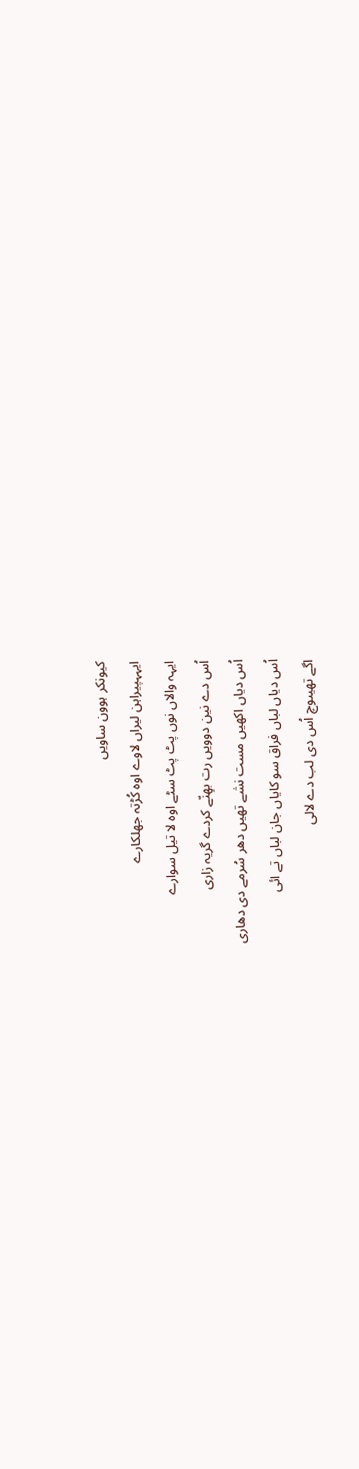کیونکر ہوون ساویں
ایہہپیراہن لیراں لاوے اوہ کُڑتہ جھلکارے
ایہہ والاں نوں پٹ پٹ سٹے اوہ لا تیل سوارے
اُس دے نین دوویں رت بھِنّے کردے گریہ زاری
اُس دیاں اکھیں مست نشے تھیں دھر سُرمے دی دھاری
اُس دیاں لباں فراق سو کایاں جان لباں تے ائی
اگے تھیںوچ اُس دی لب دے لالی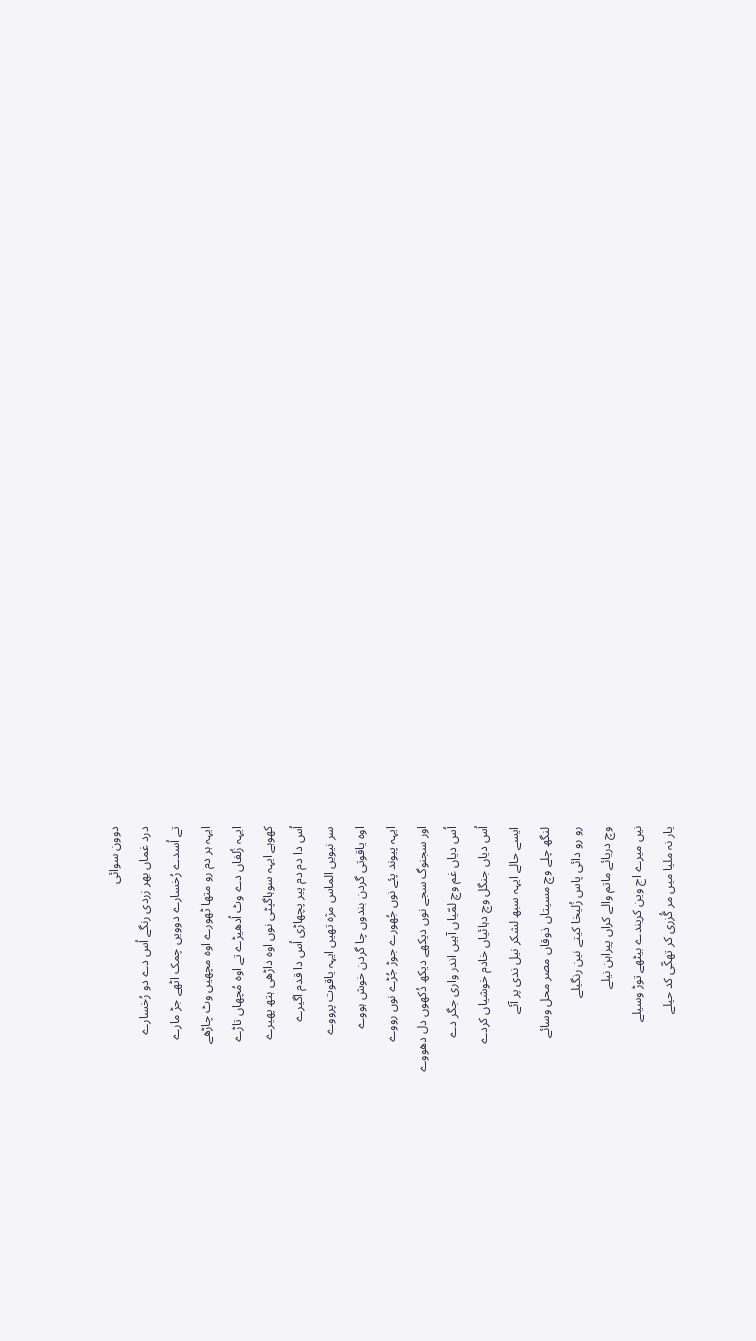دوون سوائی
درد غماں بھر زردی رنگے اُس دے دو رُخسارے
تے اُسدے رُخسارے دوویں چمک اٹھے جڑ مارے
ایہہ ہر دم رو متھا ٹھورے اوہ مچھیں وٹ چاڑھے
ایہہ زُلفاں دے وٹ اُدھیڑے تے اوہ مُچھاں تاڑے
کھوہے ایہہ سوہاگپٹی نوں اوہ داڑھی ہتھ پھیرے
اُس دا دم دم پیر پچھاڑی اُس دا قدم اگیرے
سر نیویں الماس مژہ تھیں ایہہ یاقوت پرووے
اوہ یاقوتی گردن بندوں چا گردن خوش ہووے
ایہہ پیوند پئے نوں جُھورے جوڑ جُڑے نوں رووے
اور سجنوگ سجے نوں دیکھے دیکھ دُکھوں دل دھووے
اُس دیاں غم وچ لمّیاں آہیں اندر واری جگر دے
اُس دیاں جنگل وچ دہائیاں خادم خوشیاں کردے
ایسے حالے ایہہ سبھ لشکر نیل ندی پر آئے
لنگھ چلے وچ مسیتاں ذوقاں مصر محل وسائے
رو رو دائی پاس زُلیخا کیتے نین رنگیلے
وچ دریائے ماتم والے کراں پیراہن نیلے
نیں میرے اج وین کریندے بیٹھے توڑ وسیلے
یار نہ ملیا میں مر گُزری کر تھکّی کد حیلے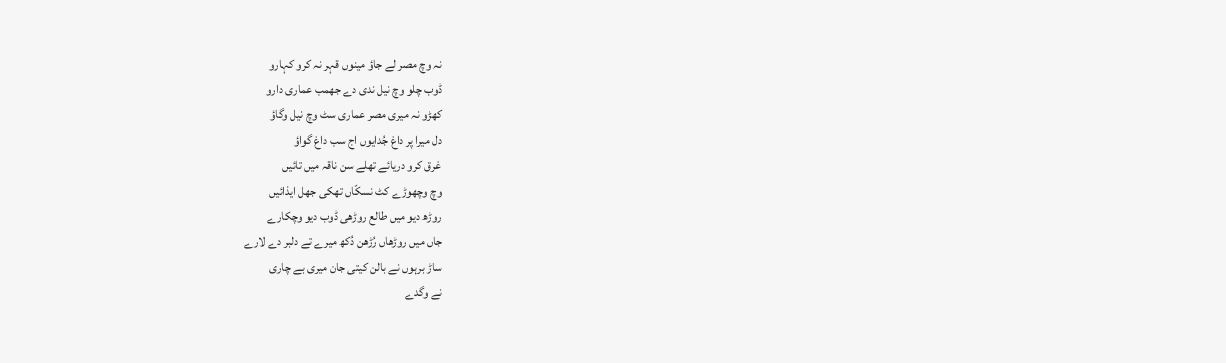نہ وچ مصر لے جاؤ مینوں قہر نہ کرو کہارو
ڈوب چلو وچ نیل ندی دے جھمب عماری دارو
کھڑو نہ میری مصر عماری سٹ وچ نیل وگاؤ
دل میرا پر داغ جُدایوں اج سب داغ گواؤ
غرق کرو دریائے تھلے سن ناقہ میں تائیں
وچ وچھوڑے کٹ نسکّاں تھکی جھل ایذائیں
روڑھ دیو میں طالع روڑھی ڈوب دیو وچکارے
جاں میں روڑھاں رُڑھن دُکھ میرے تے دلبر دے لارے
ساڑ برہوں نے بالن کیتی جان میری بے چاری
نے وگدے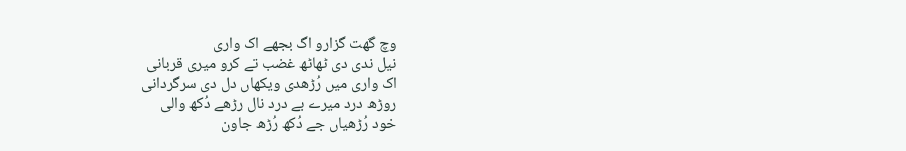وچ گھت گزارو اگ بجھے اک واری
نیل ندی دی ٹھاٹھ غضب تے کرو میری قربانی
اک واری میں رُڑھدی ویکھاں دل دی سرگردانی
روڑھ درد میرے بے درد نال رڑھے دُکھ والی
خود رُڑھیاں جے دُکھ رُڑھ جاون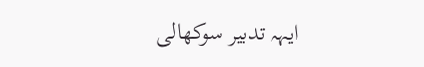ایہہ تدبیر سوکھالی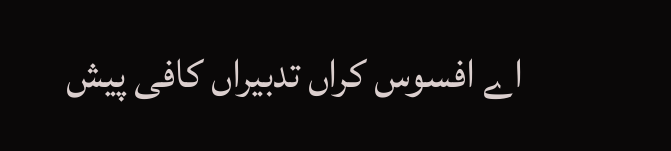اے افسوس کراں تدبیراں کافی پیش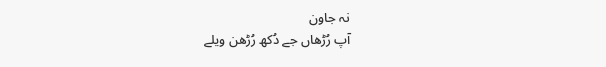نہ جاون
آپ رُڑھاں جے دُکھ رُڑھن ویلے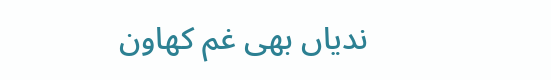ندیاں بھی غم کھاون